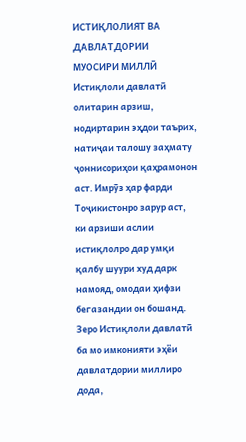ИСТИҚЛОЛИЯТ ВА ДАВЛАТДОРИИ МУОСИРИ МИЛЛӢ
Истиқлоли давлатӣ олитарин арзиш, нодиртарин эҳдои таърих, натиҷаи талошу заҳмату ҷоннисориҳои қаҳрамонон аст. Имрӯз ҳар фарди Тоҷикистонро зарур аст, ки арзиши аслии истиқлолро дар умқи қалбу шуури худ дарк намояд, омодаи ҳифзи бегазандии он бошанд. Зеро Истиқлоли давлатӣ ба мо имконияти эҳёи давлатдории миллиро дода,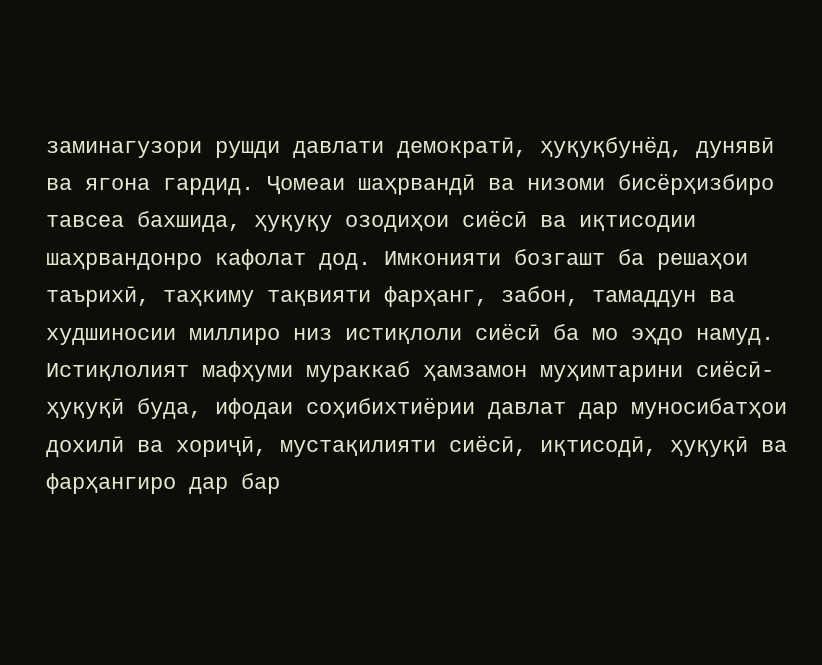заминагузори рушди давлати демократӣ, ҳуқуқбунёд, дунявӣ ва ягона гардид. Ҷомеаи шаҳрвандӣ ва низоми бисёрҳизбиро тавсеа бахшида, ҳуқуқу озодиҳои сиёсӣ ва иқтисодии шаҳрвандонро кафолат дод. Имконияти бозгашт ба решаҳои таърихӣ, таҳкиму тақвияти фарҳанг, забон, тамаддун ва худшиносии миллиро низ истиқлоли сиёсӣ ба мо эҳдо намуд.
Истиқлолият мафҳуми мураккаб ҳамзамон муҳимтарини сиёсӣ-ҳуқуқӣ буда, ифодаи соҳибихтиёрии давлат дар муносибатҳои дохилӣ ва хориҷӣ, мустақилияти сиёсӣ, иқтисодӣ, ҳуқуқӣ ва фарҳангиро дар бар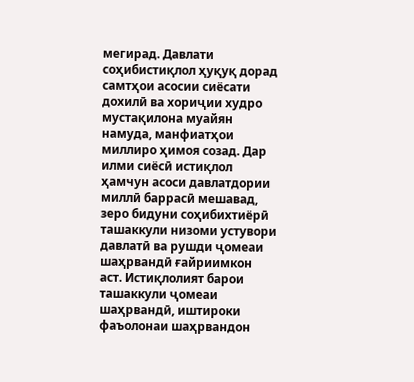мегирад. Давлати соҳибистиқлол ҳуқуқ дорад самтҳои асосии сиёсати дохилӣ ва хориҷии худро мустақилона муайян намуда, манфиатҳои миллиро ҳимоя созад. Дар илми сиёсӣ истиқлол ҳамчун асоси давлатдории миллӣ баррасӣ мешавад, зеро бидуни соҳибихтиёрӣ ташаккули низоми устувори давлатӣ ва рушди ҷомеаи шаҳрвандӣ ғайриимкон аст. Истиқлолият барои ташаккули ҷомеаи шаҳрвандӣ, иштироки фаъолонаи шаҳрвандон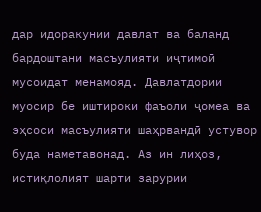дар идоракунии давлат ва баланд бардоштани масъулияти иҷтимоӣ мусоидат менамояд. Давлатдории муосир бе иштироки фаъоли ҷомеа ва эҳсоси масъулияти шаҳрвандӣ устувор буда наметавонад. Аз ин лиҳоз, истиқлолият шарти зарурии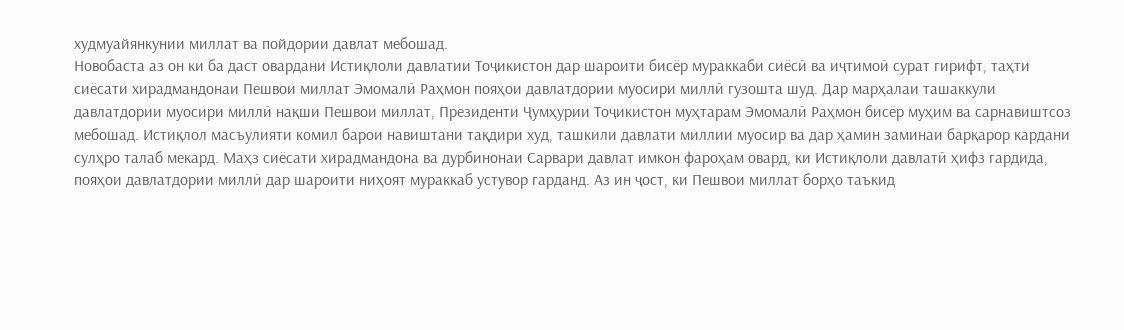худмуайянкунии миллат ва пойдории давлат мебошад.
Новобаста аз он ки ба даст овардани Истиқлоли давлатии Тоҷикистон дар шароити бисёр мураккаби сиёсӣ ва иҷтимоӣ сурат гирифт, таҳти сиёсати хирадмандонаи Пешвои миллат Эмомалӣ Раҳмон пояҳои давлатдории муосири миллӣ гузошта шуд. Дар марҳалаи ташаккули давлатдории муосири миллӣ нақши Пешвои миллат, Президенти Ҷумҳурии Тоҷикистон муҳтарам Эмомалӣ Раҳмон бисёр муҳим ва сарнавиштсоз мебошад. Истиқлол масъулияти комил барои навиштани тақдири худ, ташкили давлати миллии муосир ва дар ҳамин заминаи барқарор кардани сулҳро талаб мекард. Маҳз сиёсати хирадмандона ва дурбинонаи Сарвари давлат имкон фароҳам овард, ки Истиқлоли давлатӣ ҳифз гардида, пояҳои давлатдории миллӣ дар шароити ниҳоят мураккаб устувор гарданд. Аз ин ҷост, ки Пешвои миллат борҳо таъкид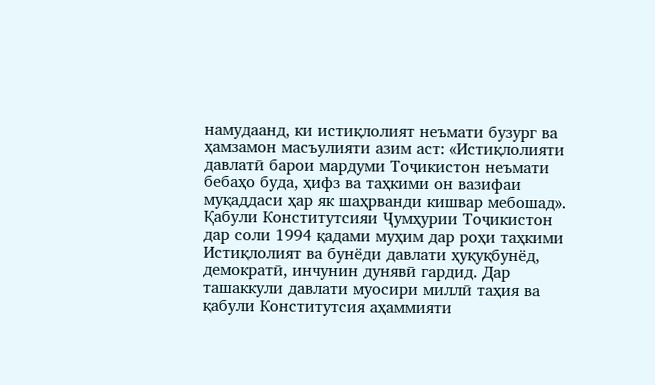намудаанд, ки истиқлолият неъмати бузург ва ҳамзамон масъулияти азим аст: «Истиқлолияти давлатӣ барои мардуми Тоҷикистон неъмати бебаҳо буда, ҳифз ва таҳкими он вазифаи муқаддаси ҳар як шаҳрванди кишвар мебошад».
Қабули Конститутсияи Ҷумҳурии Тоҷикистон дар соли 1994 қадами муҳим дар роҳи таҳкими Истиқлолият ва бунёди давлати ҳуқуқбунёд, демократӣ, инчунин дунявӣ гардид. Дар ташаккули давлати муосири миллӣ таҳия ва қабули Конститутсия аҳаммияти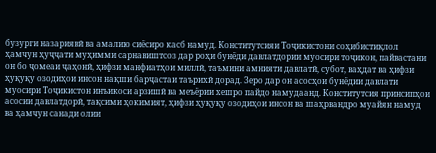бузурги назариявӣ ва амалию сиёсиро касб намуд. Конститутсияи Тоҷикистони соҳибистиқлол ҳамчун ҳуҷҷати муҳимми сарнавиштсоз дар роҳи бунёди давлатдории муосири тоҷикон, пайвастани он бо ҷомеаи ҷаҳонӣ, ҳифзи манфиатҳои миллӣ, таъмини амнияти давлатӣ, субот, ваҳдат ва ҳифзи ҳуқуқу озодиҳои инсон нақши барҷастаи таърихӣ дорад. Зеро дар он асосҳои бунёдии давлати муосири Тоҷикистон инъикоси арзишӣ ва меъёрии хешро пайдо намудаанд. Конститутсия принсипҳои асосии давлатдорӣ, тақсими ҳокимият, ҳифзи ҳуқуқу озодиҳои инсон ва шаҳрвандро муайян намуд ва ҳамчун санади олии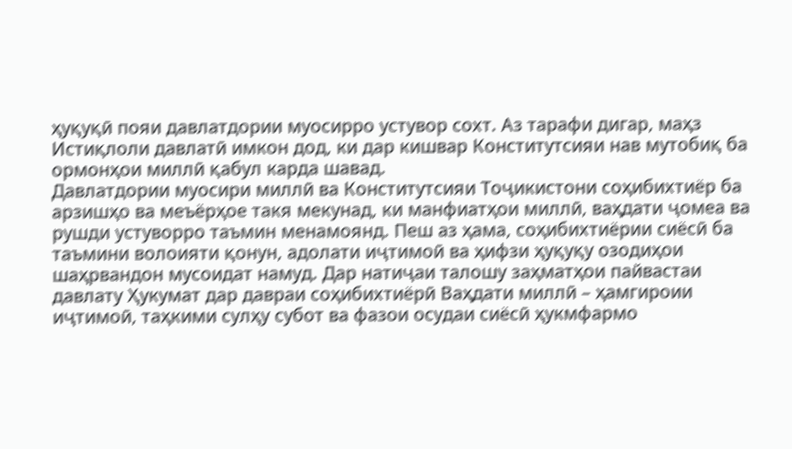ҳуқуқӣ пояи давлатдории муосирро устувор сохт. Аз тарафи дигар, маҳз Истиқлоли давлатӣ имкон дод, ки дар кишвар Конститутсияи нав мутобиқ ба ормонҳои миллӣ қабул карда шавад.
Давлатдории муосири миллӣ ва Конститутсияи Тоҷикистони соҳибихтиёр ба арзишҳо ва меъёрҳое такя мекунад, ки манфиатҳои миллӣ, ваҳдати ҷомеа ва рушди устуворро таъмин менамоянд. Пеш аз ҳама, соҳибихтиёрии сиёсӣ ба таъмини волоияти қонун, адолати иҷтимоӣ ва ҳифзи ҳуқуқу озодиҳои шаҳрвандон мусоидат намуд. Дар натиҷаи талошу заҳматҳои пайвастаи давлату Ҳукумат дар давраи соҳибихтиёрӣ Ваҳдати миллӣ – ҳамгироии иҷтимоӣ, таҳкими сулҳу субот ва фазои осудаи сиёсӣ ҳукмфармо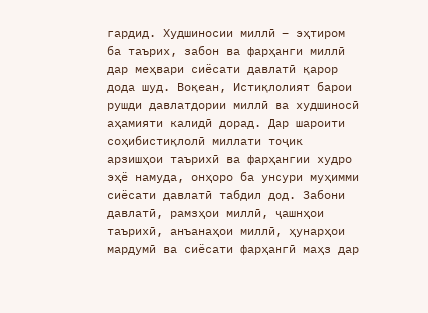гардид. Худшиносии миллӣ – эҳтиром ба таърих, забон ва фарҳанги миллӣ дар меҳвари сиёсати давлатӣ қарор дода шуд. Воқеан, Истиқлолият барои рушди давлатдории миллӣ ва худшиносӣ аҳамияти калидӣ дорад. Дар шароити соҳибистиқлолӣ миллати тоҷик арзишҳои таърихӣ ва фарҳангии худро эҳё намуда, онҳоро ба унсури муҳимми сиёсати давлатӣ табдил дод. Забони давлатӣ, рамзҳои миллӣ, ҷашнҳои таърихӣ, анъанаҳои миллӣ, ҳунарҳои мардумӣ ва сиёсати фарҳангӣ маҳз дар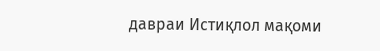давраи Истиқлол мақоми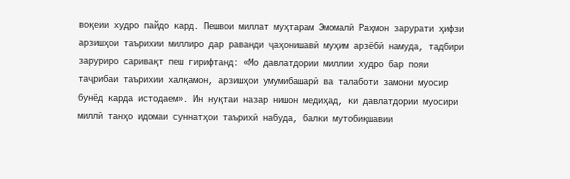воқеии худро пайдо кард. Пешвои миллат муҳтарам Эмомалӣ Раҳмон зарурати ҳифзи арзишҳои таърихии миллиро дар раванди ҷаҳонишавӣ муҳим арзёбӣ намуда, тадбири заруриро саривақт пеш гирифтанд: «Мо давлатдории миллии худро бар пояи таҷрибаи таърихии халқамон, арзишҳои умумибашарӣ ва талаботи замони муосир бунёд карда истодаем». Ин нуқтаи назар нишон медиҳад, ки давлатдории муосири миллӣ танҳо идомаи суннатҳои таърихӣ набуда, балки мутобиқшавии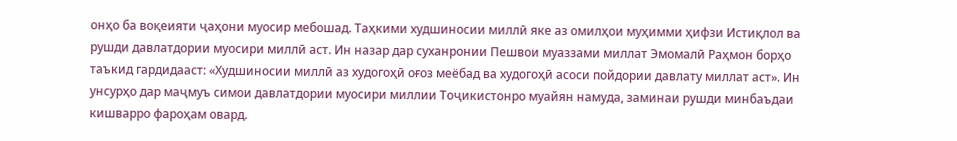онҳо ба воқеияти ҷаҳони муосир мебошад. Таҳкими худшиносии миллӣ яке аз омилҳои муҳимми ҳифзи Истиқлол ва рушди давлатдории муосири миллӣ аст. Ин назар дар суханронии Пешвои муаззами миллат Эмомалӣ Раҳмон борҳо таъкид гардидааст: «Худшиносии миллӣ аз худогоҳӣ оғоз меёбад ва худогоҳӣ асоси пойдории давлату миллат аст». Ин унсурҳо дар маҷмуъ симои давлатдории муосири миллии Тоҷикистонро муайян намуда, заминаи рушди минбаъдаи кишварро фароҳам овард.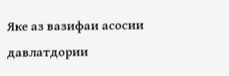Яке аз вазифаи асосии давлатдории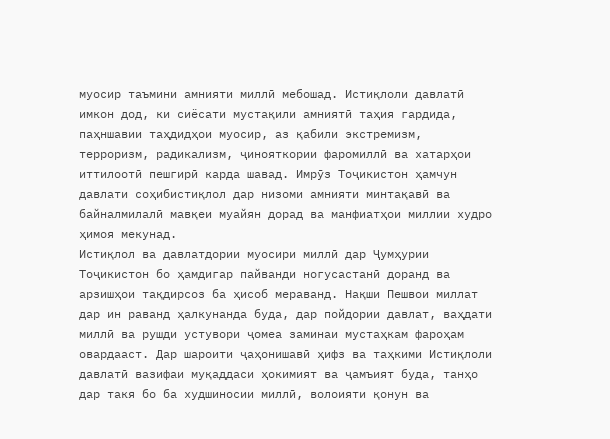муосир таъмини амнияти миллӣ мебошад. Истиқлоли давлатӣ имкон дод, ки сиёсати мустақили амниятӣ таҳия гардида, паҳншавии таҳдидҳои муосир, аз қабили экстремизм, терроризм, радикализм, ҷинояткории фаромиллӣ ва хатарҳои иттилоотӣ пешгирӣ карда шавад. Имрӯз Тоҷикистон ҳамчун давлати соҳибистиқлол дар низоми амнияти минтақавӣ ва байналмилалӣ мавқеи муайян дорад ва манфиатҳои миллии худро ҳимоя мекунад.
Истиқлол ва давлатдории муосири миллӣ дар Ҷумҳурии Тоҷикистон бо ҳамдигар пайванди ногусастанӣ доранд ва арзишҳои тақдирсоз ба ҳисоб мераванд. Нақши Пешвои миллат дар ин раванд ҳалкунанда буда, дар пойдории давлат, ваҳдати миллӣ ва рушди устувори ҷомеа заминаи мустаҳкам фароҳам овардааст. Дар шароити ҷаҳонишавӣ ҳифз ва таҳкими Истиқлоли давлатӣ вазифаи муқаддаси ҳокимият ва ҷамъият буда, танҳо дар такя бо ба худшиносии миллӣ, волоияти қонун ва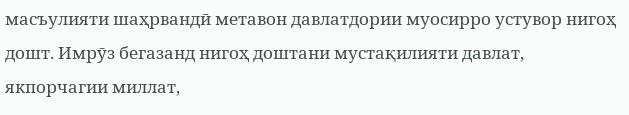масъулияти шаҳрвандӣ метавон давлатдории муосирро устувор нигоҳ дошт. Имрӯз бегазанд нигоҳ доштани мустақилияти давлат, якпорчагии миллат,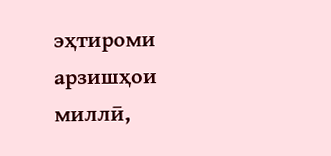эҳтироми арзишҳои миллӣ,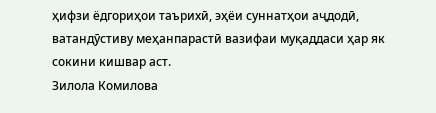ҳифзи ёдгориҳои таърихӣ, эҳёи суннатҳои аҷдодӣ, ватандӯстиву меҳанпарастӣ вазифаи муқаддаси ҳар як сокини кишвар аст.
Зилола Комилова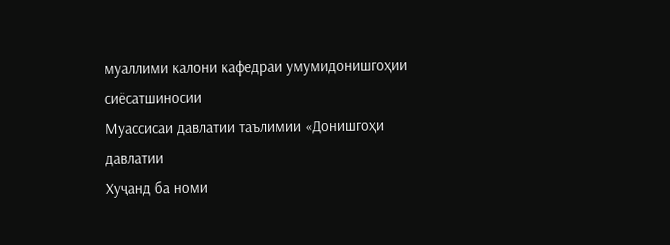муаллими калони кафедраи умумидонишгоҳии сиёсатшиносии
Муассисаи давлатии таълимии «Донишгоҳи давлатии
Хуҷанд ба номи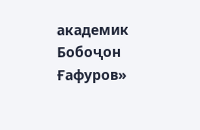академик Бобоҷон Ғафуров»